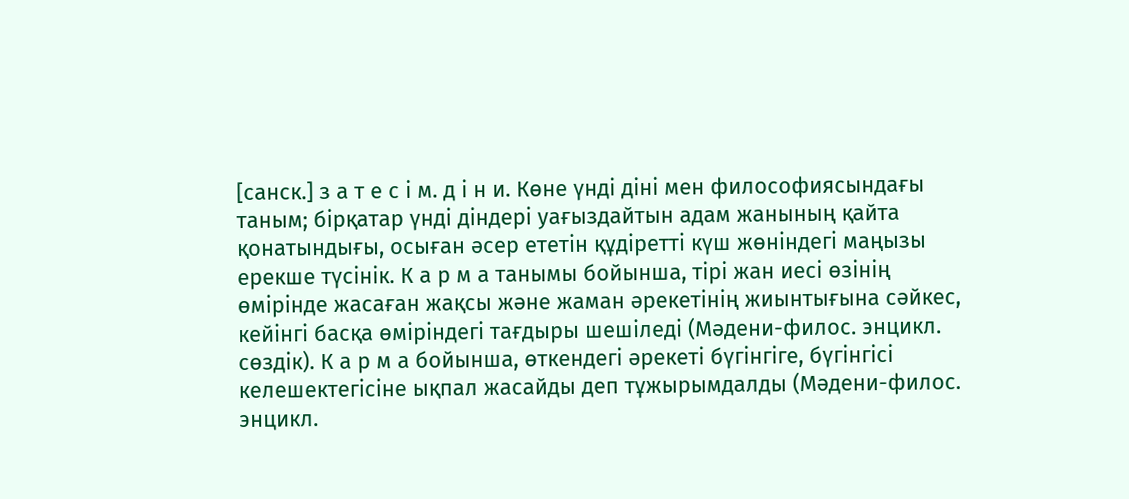[санск.] з а т е с і м. д і н и. Көне үнді діні мен философиясындағы таным; бірқатар үнді діндері уағыздайтын адам жанының қайта қонатындығы, осыған әсер ететін құдіретті күш жөніндегі маңызы ерекше түсінік. К а р м а танымы бойынша, тірі жан иесі өзінің өмірінде жасаған жақсы және жаман әрекетінің жиынтығына сәйкес, кейінгі басқа өміріндегі тағдыры шешіледі (Мәдени-филос. энцикл. сөздік). К а р м а бойынша, өткендегі әрекеті бүгінгіге, бүгінгісі келешектегісіне ықпал жасайды деп тұжырымдалды (Мәдени-филос. энцикл.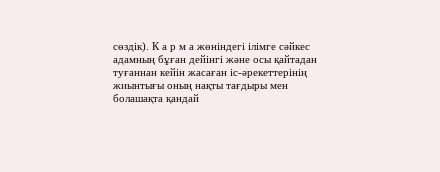сөздік). К а р м а жөніндегі ілімге сәйкес адамның бұған дейінгі және осы қайтадан туғаннан кейін жасаған іс-әрекеттерінің жиынтығы оның нақты тағдыры мен болашақта қандай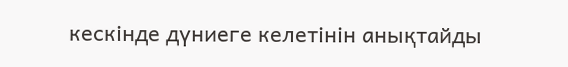кескінде дүниеге келетінін анықтайды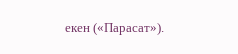екен («Парасат»).